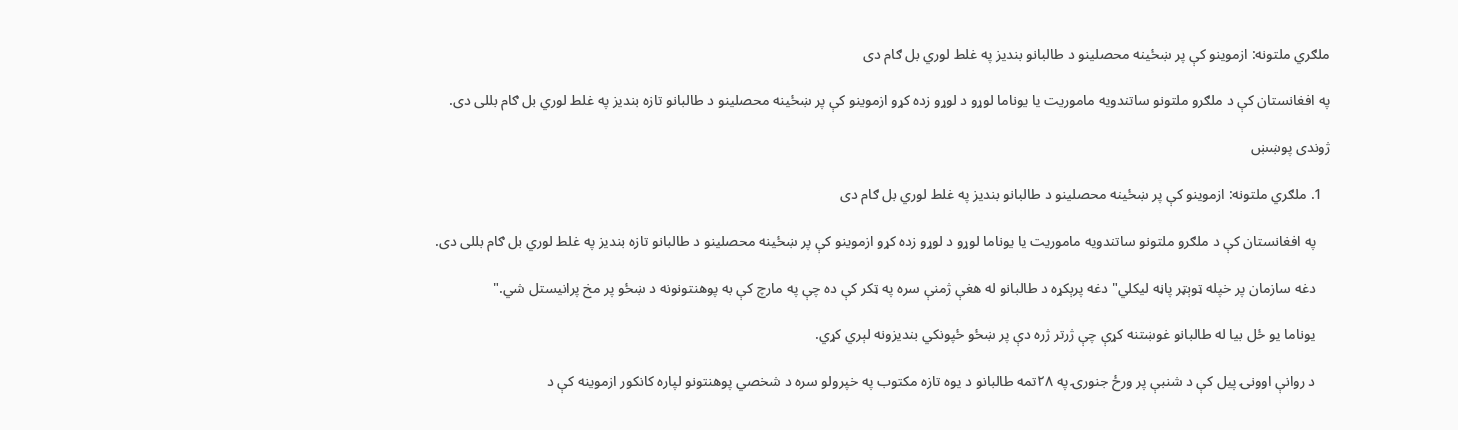ملګري ملتونه: ازموینو کې پر ښځينه محصلینو د طالبانو بندیز په غلط لوري بل ګام دی

په افغانستان کې د ملګرو ملتونو ساتندویه ماموریت یا یوناما لوړو د لوړو زده کړو ازموینو کې پر ښځينه محصلینو د طالبانو تازه بندیز په غلط لوري بل ګام بللی دی.

ژوندی پوښښ

  1. ملګري ملتونه: ازموینو کې پر ښځينه محصلینو د طالبانو بندیز په غلط لوري بل ګام دی

    په افغانستان کې د ملګرو ملتونو ساتندویه ماموریت یا یوناما لوړو د لوړو زده کړو ازموینو کې پر ښځينه محصلینو د طالبانو تازه بندیز په غلط لوري بل ګام بللی دی.

    دغه سازمان پر خپله ټوېټر پاڼه لیکلي" دغه پرېکړه د طالبانو له هغې ژمنې سره په ټکر کې ده چې په مارچ کې به پوهنتونونه د ښځو پر مخ پرانیستل شي."

    یوناما یو ځل بیا له طالبانو غوښتنه کړې چې ژرتر ژره دې پر ښځو ځپونکي بندیزونه لېري کړي.

    د روانې اوونۍ پیل کې د شنبې پر ورځ جنورۍ په ۲۸تمه طالبانو د یوه تازه مکتوب په خپرولو سره د شخصي پوهنتونو لپاره کانکور ازموینه کې د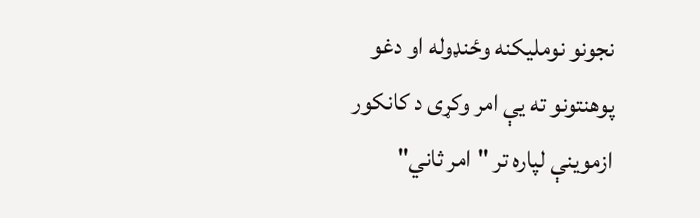نجونو نوملیکنه وځنډوله او دغو پوهنتونو ته یې امر وکړی د کانکور ازموینې لپاره تر "امر ثاني"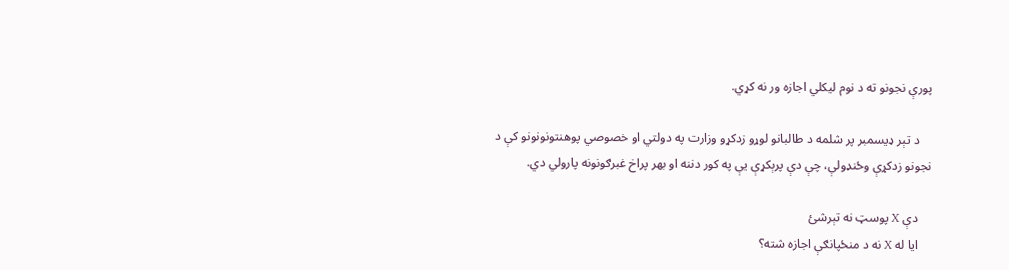پورې نجونو ته د نوم لیکلي اجازه ور نه کړي.

    د تېر ډیسمبر پر شلمه د طالبانو لوړو زدکړو وزارت په دولتي او خصوصي پوهنتونونونو کې د نجونو زدکړې وځنډولې، چې دې پرېکړې یې په کور دننه او بهر پراخ غبرګونونه پارولي دي.

    دې X پوسټ نه تېرشئ
    ایا له X نه د منځپانګې اجازه شته؟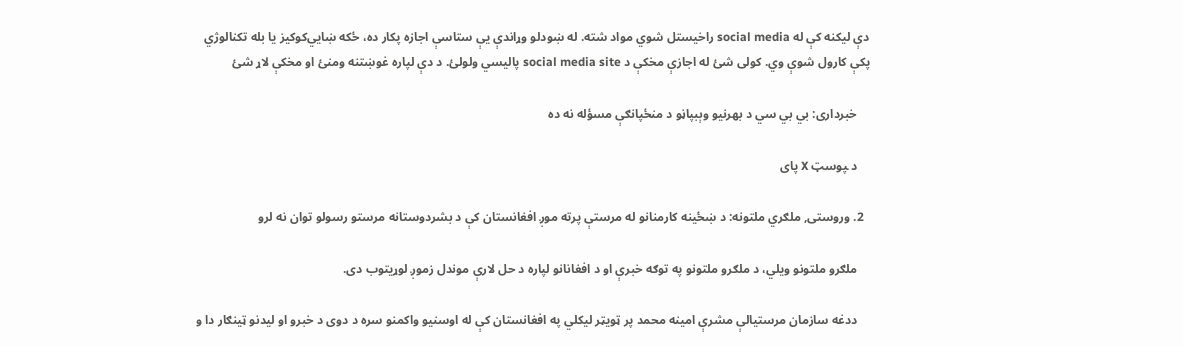دې لیکنه کې له social media راخیستل شوي مواد شته. له ښودلو وړاندې یې ستاسې اجازه پکار ده، ځکه ښایي‌کوکیز یا بله تکنالوژي پکې کارول شوې وي. کولی شئ له اجازې مخکې د social media site پالیسي ولولئ. د دې لپاره غوښتنه ومنئ او مخکې لاړ شئ

    خبرداری: بي بي سي د بهرنیو وېبپاڼو د منځپانګې مسؤله نه ده

    د ‍پوسټ X پای

  2. وروستی, ملګري ملتونه: د ښځینه کارمنانو له مرستې پرته موږ افغانستان کې د بشردوستانه مرستو رسولو توان نه لرو

    ملګرو ملتونو ویلي، د ملګرو ملتونو په توګه خبرې او د افغانانو لپاره د حل لارې موندل زموږ لوړیتوب دی.

    ددغه سازمان مرستیالې مشرې امینه محمد پر ټویټر لیکلي په افغانستان کې له اوسنیو واکمنو سره د دوی د خبرو او لیدنو ټینګار دا و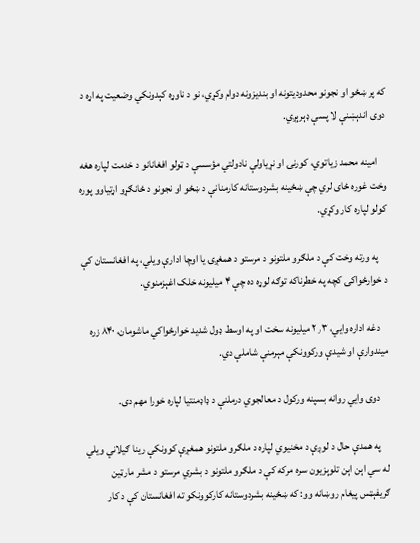که پر ښځو او نجونو محدودیتونه او بندیزونه دوام وکړي، نو د ناوړه کېدونکي وضعیت په اړه د دوی اندېښنې لا پسې ډېرېږي.

    امینه محمد زیاتوي، کورنۍ او نړیاولې نادولتي مؤسسې د ټولو افغانانو د خدمت لپاره هغه وخت غوره ځای لري چې ښځینه بشردوستانه کارمنانې د ښځو او نجونو د ځانګړو اړتیاوو پوره کولو لپاره کار وکړي.

    په ورته وخت کې د ملګرو ملتونو د مرستو د همغږۍ یا اوچا ادارې ویلي، په افغانستان کې د خوارځواکۍ کچه په خطرناکه توګه لوړه ده چې ۴ میلیونه خلک اغېزمنوي.

    دغه اداره وايي، ۲٫۳ میلیونه سخت او په اوسط ډول شدید خوارځواکي ماشومان، ۸۴۰ زره میندوارې او شیدې ورکوونکې مېرمنې شاملې دي.

    دوی وايي روانه بسپنه ورکول د معالجوي درملنې د ډاډمنتیا لپاره خورا مهم دی.

    په همدې حال د لوږې د مخنیوي لپاره د ملګرو ملتونو همغږې کوونکې رینا ګیلاني ویلي له سي اېن اېن تلوېزیون سره مرکه کې د ملګرو ملتونو د بشري مرستو د مشر مارټین ګریفېټس پیغام روښانه وو: که ښځینه بشردوستانه کارکوونکو ته افغانستان کې د کار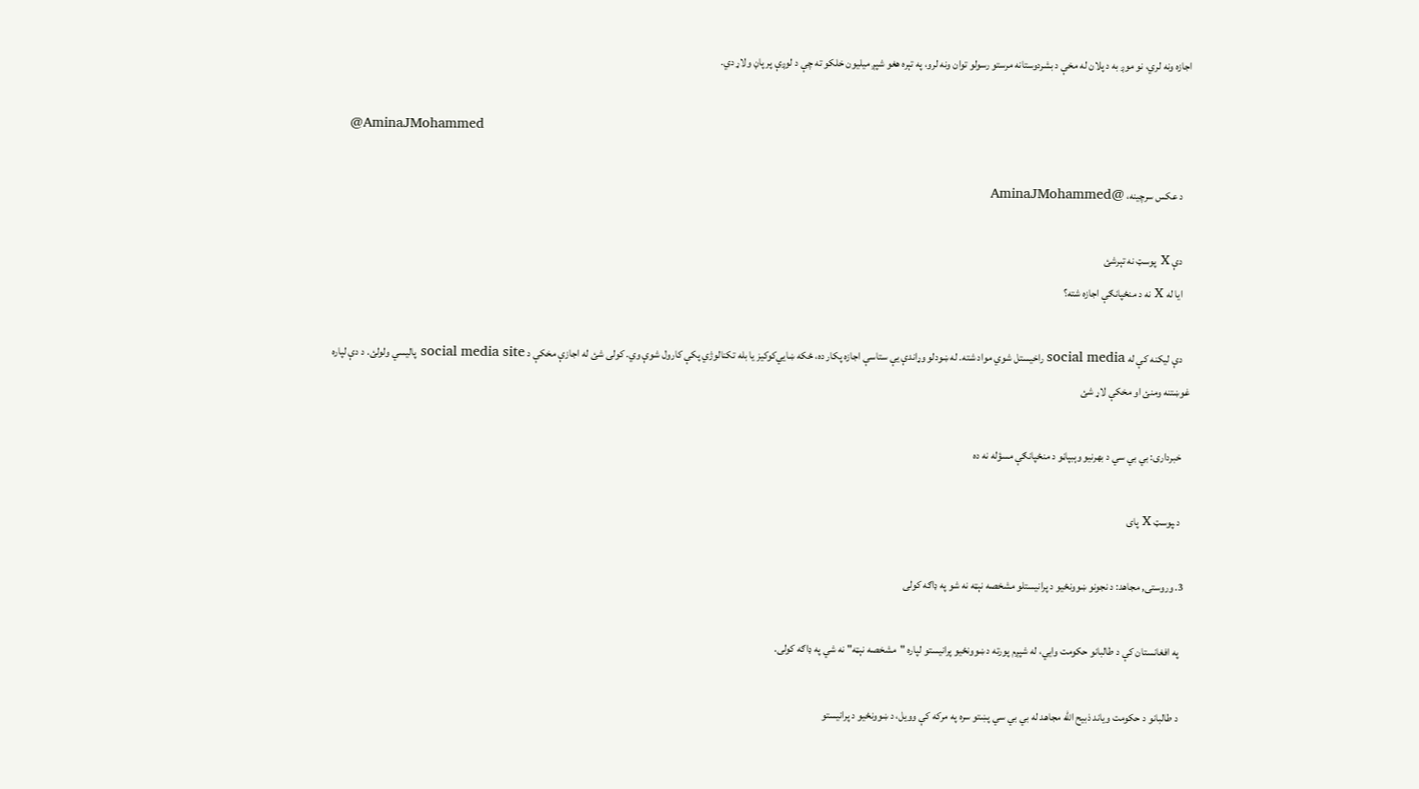اجازه ونه لري، نو موږ به د پلان له مخې د بشردوستانه مرستو رسولو توان ونه لرو، په تېره هغو شپږ میلیون خلکو ته چې د لوږې پر پاڼ ولاړ دي.

    @AminaJMohammed

    د عکس سرچینه، @AminaJMohammed

    دې X پوسټ نه تېرشئ
    ایا له X نه د منځپانګې اجازه شته؟

    دې لیکنه کې له social media راخیستل شوي مواد شته. له ښودلو وړاندې یې ستاسې اجازه پکار ده، ځکه ښایي‌کوکیز یا بله تکنالوژي پکې کارول شوې وي. کولی شئ له اجازې مخکې د social media site پالیسي ولولئ. د دې لپاره غوښتنه ومنئ او مخکې لاړ شئ

    خبرداری: بي بي سي د بهرنیو وېبپاڼو د منځپانګې مسؤله نه ده

    د ‍پوسټ X پای

  3. وروستی, مجاهد: د نجونو ښوونځیو د پرانیستلو مشخصه نېټه نه شو په ډاګه کولی

    په افغانستان کې د طالبانو حکومت وايي، له شپږم پورته د ښوونځیو پرانیستو لپاره "مشخصه نېټه" نه شي په ډاګه کولی.

    د طالبانو د حکومت ویاند ذبیح الله مجاهد له بي بي سي پښتو سره په مرکه کې وویل، د ښوونځیو د پرانیستو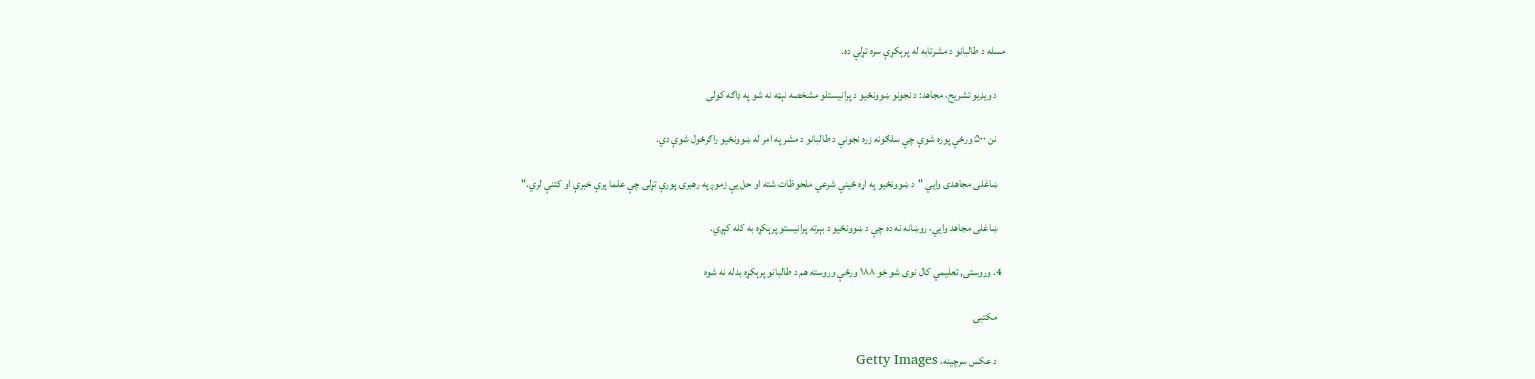مسله د طالبانو د مشرتابه له پرېکړې سره تړلې ده.

    د ویډیو تشریح، مجاهد: د نجونو ښوونځیو د پرانیستلو مشخصه نېټه نه شو په ډاګه کولی

    نن ۵۰۰ ورځې پوره شوې چې سلګونه زره نجونې د طالبانو د مشر په امر له ښوونځیو راګرځول شوې دي.

    ښاغلی مجاهدی وايي "د ښوونځیو په اړه ځینې شرعي ملحوظات شته او حل یې زموږ په رهبرۍ پورې تړلی چې علما پرې خبرې او کتنې لري."

    ښاغلی مجاهد وايي، روښانه نه ده چې د ښوونځیو د بېرته پرانیستو پرېکړه به کله کېږي.

  4. وروستی, تعلیمي کال نوی شو خو ۱۸۸ ورځې وروسته هم د طالبانو پرېکړه بدله نه شوه

    مکتبۍ

    د عکس سرچینه، Getty Images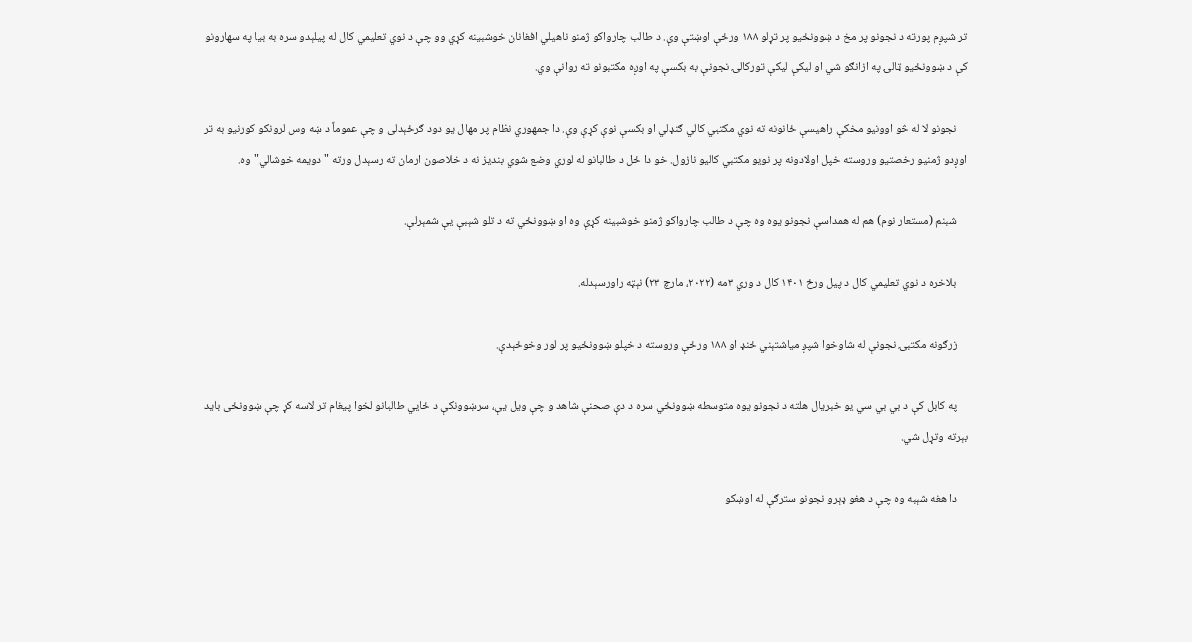تر شپږم پورته د نجونو پر مخ د ښوونځيو پر تړلو ۱۸۸ ورځې اوښتې وې. د طالب چارواکو ژمنو ناهیلي افغانان خوشبینه کړي وو چې د نوي تعلیمي کال له پیلېدو سره به بیا په سهارونو کې د ښوونځيو ټالۍ په ازانګو شي او لیکې لیکې تورکالۍ نجونې به بکسې په اوږه مکتبونو ته روانې وي.

    نجونو لا له څو اوونیو مخکې راهیسې ځانونه ته نوي‌ مکتبي کالي ګنډلي او بکسې نوې کړې وې. دا جمهوري نظام پر مهال یو دود ګرځېدلی و چې عموماً د ښه وس لرونکو کورنیو به تر اوږدو ژمنیو رخصتیو وروسته خپل اولادونه پر نویو مکتبي کالیو نازول. خو دا ځل د طالبانو له لوري وضع شوي بندیز نه د خلاصون ارمان ته رسېدل ورته "دویمه خوشالي" وه.

    شبنم (مستعار نوم) هم له همداسې نجونو یوه وه چې د طالب چارواکو ژمنو خوشبینه کړې وه او ښوونځي‌ ته د تلو شېبې یې شمېرلې.

    بلاخره د نوي تعلیمي کال د پیل ورځ ۱۴۰۱ کال د وري‌ ۳مه (۲۰۲۲، مارچ ۲۳) نېټه راورسېدله.

    زرګونه مکتبۍ نجونې له شاوخوا شپږ میاشتېني ځنډ او ۱۸۸ ورځې وروسته د خپلو ښوونځيو پر لور وخوځېدې.

    په کابل کې د بي بي سي یو خبریال هلته د نجونو یوه متوسطه ښوونځي سره د دې صحنې شاهد و چې ویل یې، سرښوونکې د ځايي طالبانو لخوا پیغام تر لاسه کړ چې ښوونځی باید بېرته وتړل شي.

    دا هغه شېبه وه چې د هغو ډېرو نجونو سترګې له اوښکو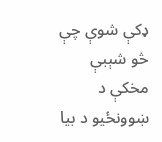ډکې شوې چې څو شېبې مخکې د ښوونځيو د بیا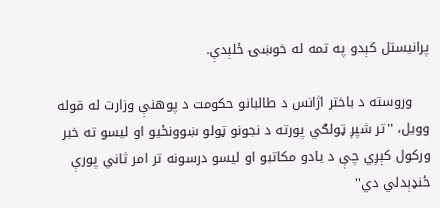پرانیستل کېدو په تمه له خوښۍ ځلېدې.

    وروسته د باختر اژانس د طالبانو حکومت د پوهنې وزارت له قوله وویل، ''تر شپږ ټولګي پورته د نجونو ټولو ښوونځیو او ليسو ته خبر ورکول کېږي چې د يادو مکاتبو او ليسو درسونه تر امر ثاني پورې ځنډېدلي دي''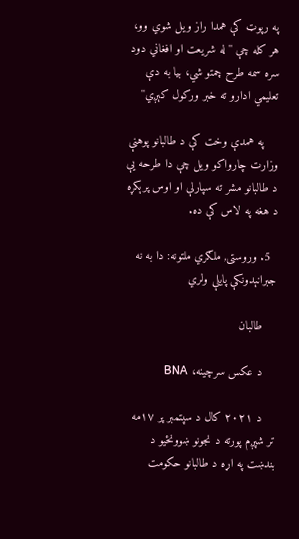په رپوټ کې همدا راز ویل شوي وو، هر کله چې ''له شریعت او افغاني دود سره سمه طرح چمتو شي، بیا به دې تعلیمي ادارو ته خبر ورکول کېږي''

    په همدې وخت کې د طالبانو پوهنې وزارت چارواکو ویل چې دا طرحه یې د طالبانو مشر ته سپارلې او اوس پرېکړه د هغه په لاس کې ده.

  5. وروستی, ملګري ملتونه: دا به نه جبرانېدونکې پایلې ولري

    طالبان

    د عکس سرچینه، BNA

    د ۲۰۲۱ کال د سپتمبر پر ۱۷مه تر شپږم پورته د نجونو ښوونځيو د بندښت په اړه د طالبانو حکومت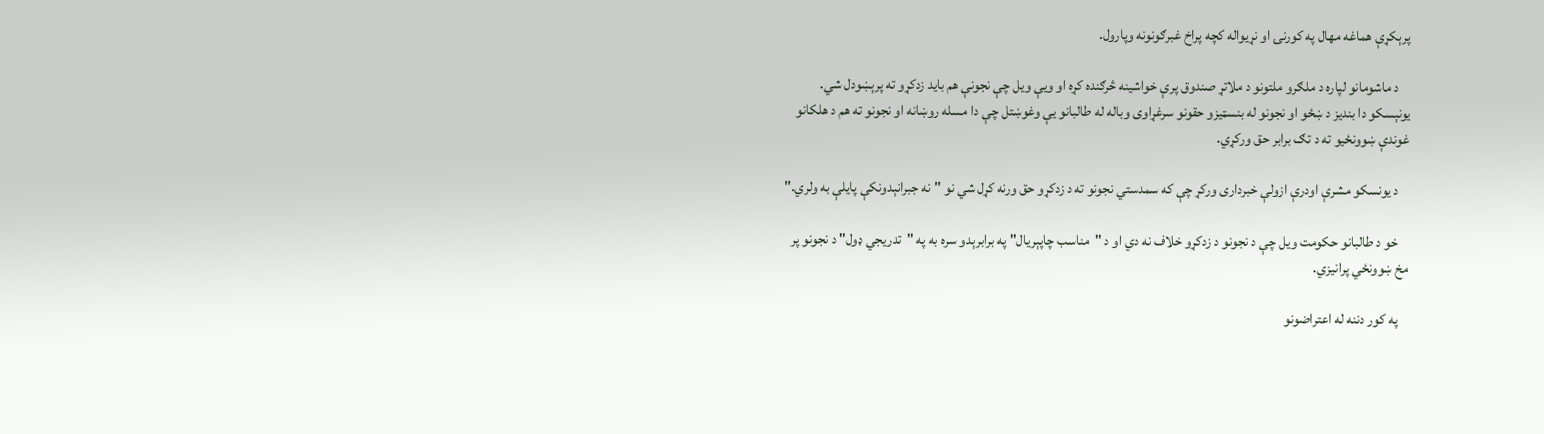پرېکړې هماغه مهال په کورنۍ او نړیواله کچه پراخ غبرګونونه وپارول.

    د ماشومانو لپاره د ملګرو ملتونو د ملاتړ صندوق پرې خواشينه څرګنده کړه او ویې ویل چې نجونې هم باید زدکړو ته پرېښودل شي. یونېسکو دا بندیز د ښځو او نجونو له بنسټيزو حقونو سرغړاوی وباله له طالبانو یې وغوښتل چې دا مسله روښانه او نجونو ته هم د هلکانو غوندې ښوونځيو ته د تګ برابر حق ورکړي.

    د یونسکو مشرې اودرې ازولې خبرداری ورکړ چې که سمدستي نجونو ته د زدکړو حق ورنه کړل شي نو "نه جبرانېدونکې پایلې به ولري."

    خو د طالبانو حکومت ویل چې د نجونو د زدکړو خلاف نه دي او د "مناسب چاپېریال" په برابرېدو سره به په "تدریجي ډول" د نجونو پر مخ ښوونځي پرانیزي.

    په کور دننه له اعتراضونو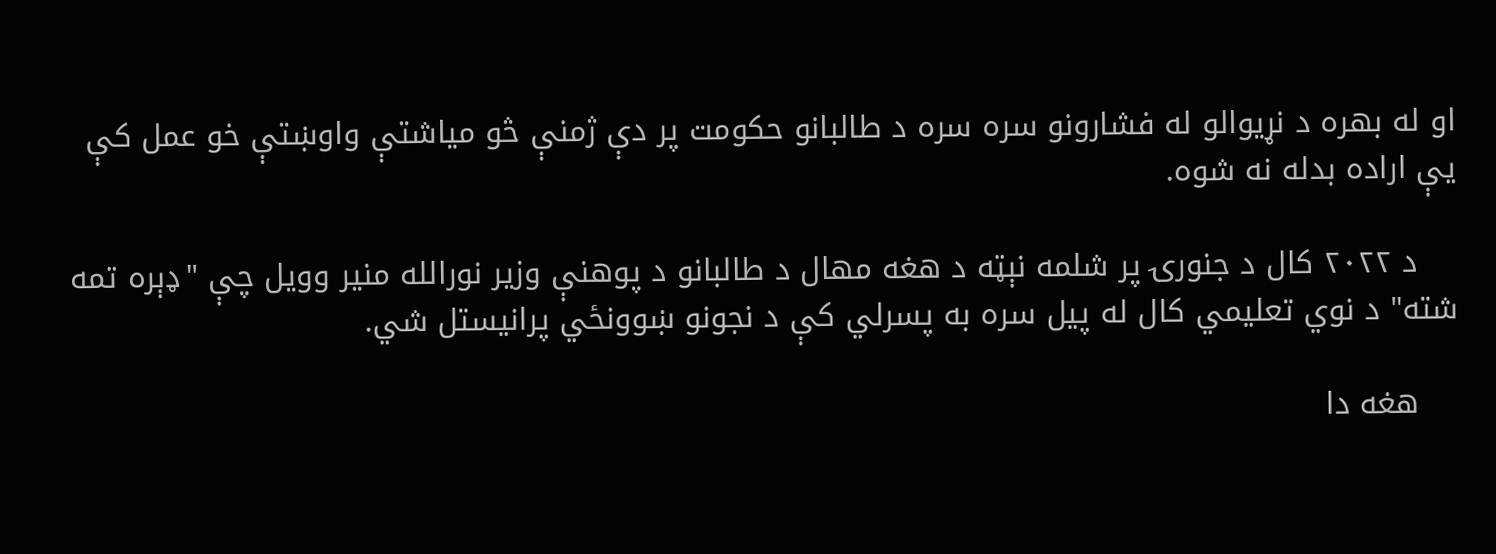او له بهره د نړیوالو له فشارونو سره سره د طالبانو حکومت پر دې ژمنې څو میاشتې واوښتې خو عمل کې یې اراده بدله نه شوه.

    د ۲۰۲۲ کال د جنورۍ پر شلمه نېټه د هغه مهال د طالبانو د پوهنې وزیر نورالله منیر وویل چې "ډېره تمه شته" د نوي تعلیمي کال له پیل سره به پسرلي کې د نجونو ښوونځي پرانیستل شي.

    هغه دا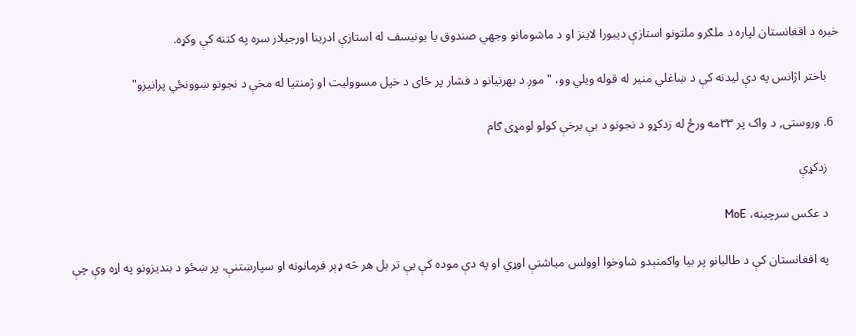خبره د افغانستان لپاره د ملګرو ملتونو استازې دیبورا لاینز او د ماشومانو وجهي صندوق یا یونیسف له استازې ادرینا اورجیلار سره په کتنه کې وکړه.

    باختر اژانس په دې لیدنه کې د ښاغلي منیر له قوله ویلي وو، "موږ د بهرنیانو د فشار پر ځای د خپل مسوولیت او ژمنتیا له مخې د نجونو ښوونځي پرانیزو"

  6. وروستی, د واک پر ۳۳مه ورځ له زدکړو د نجونو د بې برخې کولو لومړی ګام

    زدکړې

    د عکس سرچینه، MoE

    په افغانستان کې د طالبانو پر بیا واکمنېدو شاوخوا اوولس میاشتې اوړي او په دې موده کې یې تر بل هر څه ډېر فرمانونه او سپارښتنې، پر ښځو د بندیزونو په اړه وې چې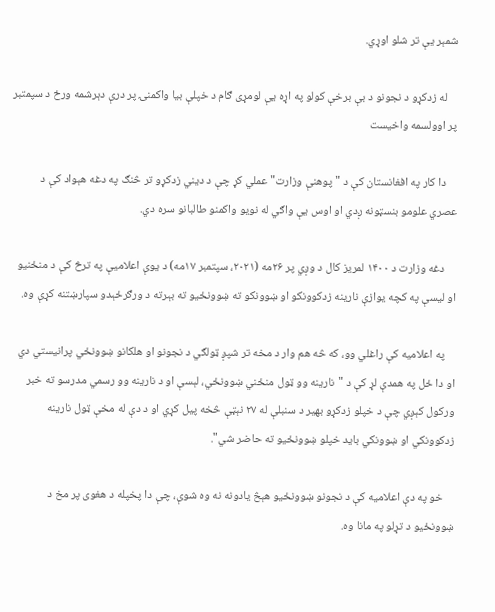شمېر یې تر شلو اوړي.

    له زدکړو د نجونو د بې برخې کولو په اړه یې لومړی ګام د خپلې بیا واکمنۍ پر درې دېرشمه ورځ د سپمتبر پر اوولسمه واخیست

    دا کار په افغانستان کې د "پوهنې وزارت" عملي کړ چې د دیني زدکړو تر څنګ په دغه هېواد کې د عصري علومو بنسټونه ږدي او اوس یې واګي له نویو واکمنو طالبانو سره دي.

    دغه وزارت د ۱۴۰۰ لمریز کال د وږي پر ۲۶مه (۲۰۲۱، سپتمبر ۱۷مه) د یوې اعلامیې په ترڅ کې د منځنيو او لیسې په کچه یوازې نارینه زدکوونکو او ښوونکو ته ښوونځيو ته بېرته د ورګرځېدو سپارښتنه کړې وه.

    په اعلامیه کې راغلي وو، که څه هم وار د مخه تر شپږ ټولګي د نجونو او هلکانو ښوونځي پرانیستي دي او دا ځل په همدې لړ کې د "نارينه وو ټول منځني ښوونځي، لېسې او د نارينه وو رسمي مدرسو ته خبر ورکول کېږي چې د خپلو زدکړو بهیر د سنبلې له ۲۷ نېټې څخه پيل کړي او د دې له مخې ټول نارينه زدکوونکي او ښوونکي بايد خپلو ښوونځيو ته حاضر شي".

    خو په دې اعلامیه کې د نجونو ښوونځیو هېڅ یادونه نه وه شوې، چې دا پخپله د هغوی پر مخ د ښوونځيو د تړلو په مانا وه.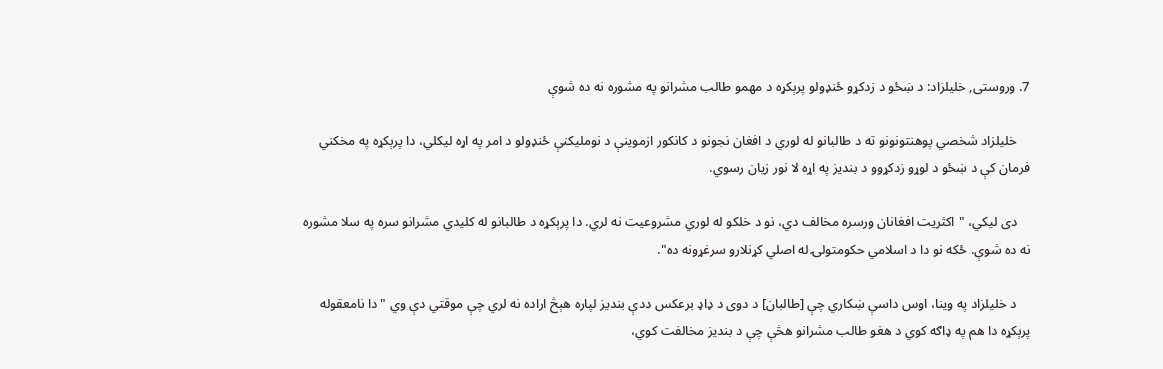7. وروستی, خلیلزاد: د ښځو د زدکړو ځنډولو ‌پرېکړه د مهمو طالب مشرانو په مشوره نه ده شوې

    خلیلزاد شخصي پوهنتونونو ته د طالبانو له لوري د افغان نجونو د کانکور ازموینې د نوملیکنې ځنډولو د امر په اړه لیکلي، دا پرېکړه په مخکني فرمان کې د ښځو د لوړو زدکړوو د بندیز په اړه لا نور زیان رسوي.

    دی لیکي، "اکثریت افغانان ورسره مخالف دي، نو د خلکو له لوري مشروعیت نه لري. دا پرېکړه د طالبانو له کلیدي مشرانو سره په سلا مشوره نه ده شوې. ځکه نو دا د اسلامي حکومتولۍ له اصلي کړنلارو سرغړونه ده".

    د خلیلزاد په وینا، اوس داسې ښکاري چې [طالبان] د دوی د ډاډ برعکس ددې بندیز لپاره هېڅ اراده نه لري چې موقتي دې وي "دا نامعقوله پرېکړه دا هم په ډاګه کوي د هغو طالب مشرانو هڅې چې د بندیز مخالفت کوي،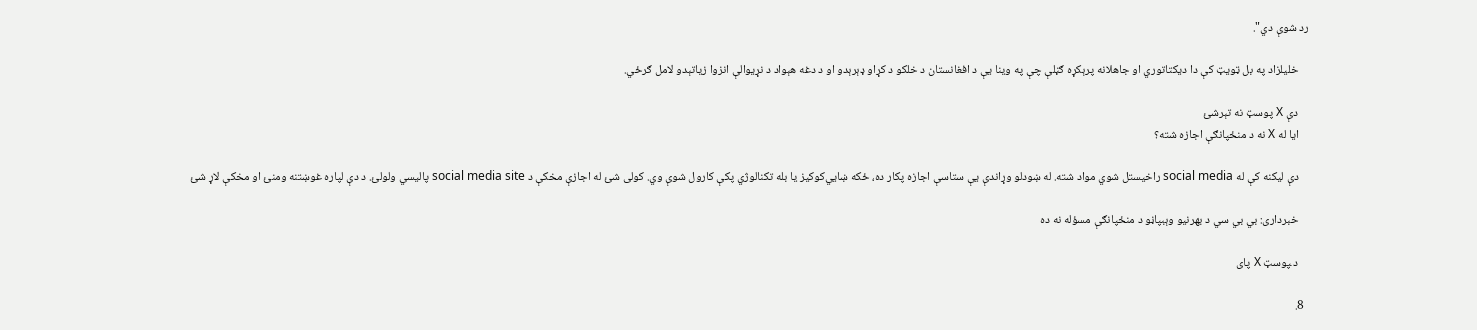رد شوې دي".

    خلیلزاد په بل ټویټ کې دا دیکتاتوري او جاهلانه پرېکړه ګڼلې چې په وینا یې د افغانستان د خلکو د کړاو ډېرېدو او د دغه هېواد د نړیوالې انزوا زیاتېدو لامل ګرځي.

    دې X پوسټ نه تېرشئ
    ایا له X نه د منځپانګې اجازه شته؟

    دې لیکنه کې له social media راخیستل شوي مواد شته. له ښودلو وړاندې یې ستاسې اجازه پکار ده، ځکه ښایي‌کوکیز یا بله تکنالوژي پکې کارول شوې وي. کولی شئ له اجازې مخکې د social media site پالیسي ولولئ. د دې لپاره غوښتنه ومنئ او مخکې لاړ شئ

    خبرداری: بي بي سي د بهرنیو وېبپاڼو د منځپانګې مسؤله نه ده

    د ‍پوسټ X پای

  8.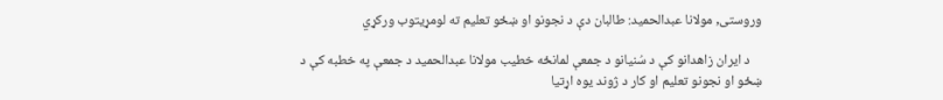وروستی, مولانا عبدالحمید: طالبان دې د نجونو او ښځو تعلیم ته لومړیتوب ورکړي

    د ایران زاهدانو کې د سُنیانو د جمعې لمانځه خطیب مولانا عبدالحمید د جمعې په خطبه کې د ښځو او نجونو تعلیم او کار د ژوند یوه اړتیا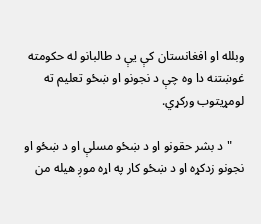وبلله او افغانستان کې یې د طالبانو له حکومته غوښتنه دا وه چې د نجونو او ښځو تعلیم ته لومړیتوب ورکړي.

    "د بشر حقونو او د ښځو مسلې او د ښځو او نجونو زدکړه او د ښځو کار په اړه موږ هیله من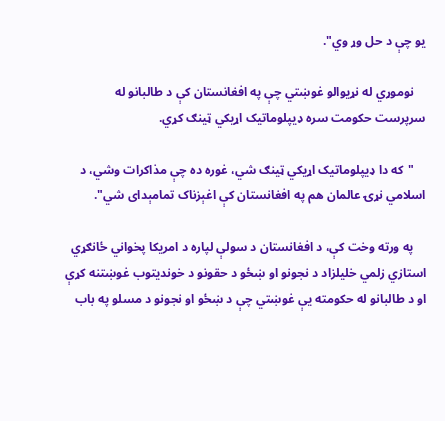یو چې د حل وړ وي".

    نوموړي له نړیوالو غوښتي چې په افغانستان کې د طالبانو له سرپرست حکومت سره ډیپلوماتیک اړیکي ټینګ کړي.

    "که دا ډیپلوماتیک اړیکي ټینګ شي، غوره ده چې مذاکرات وشي، د اسلامي نړۍ عالمان هم په افغانستان کې اغېزناک تمامېدای شي".

    په ورته وخت کې، د افغانستان د سولې لپاره د امریکا پخواني ځانګړي استازي زلمي خلیلزاد د نجونو او ښځو د حقونو د خوندیتوب غوښتنه کړې او د طالبانو له حکومته یې غوښتي چې د ښځو او نجونو د مسلو په باب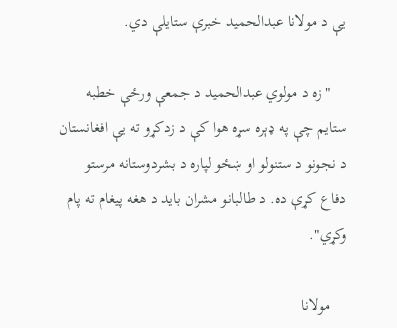یې د مولانا عبدالحمید خبرې ستایلې دي.

    "زه د مولوي عبدالحمید د جمعې ورځې خطبه ستایم چې په ډېره سړه هوا کې د زدکړو ته یې افغانستان د نجونو د ستنولو او ښځو لپاره د بشردوستانه مرستو دفاع کړې ده. د طالبانو مشران باید د هغه پیغام ته پام وکړي".

    مولانا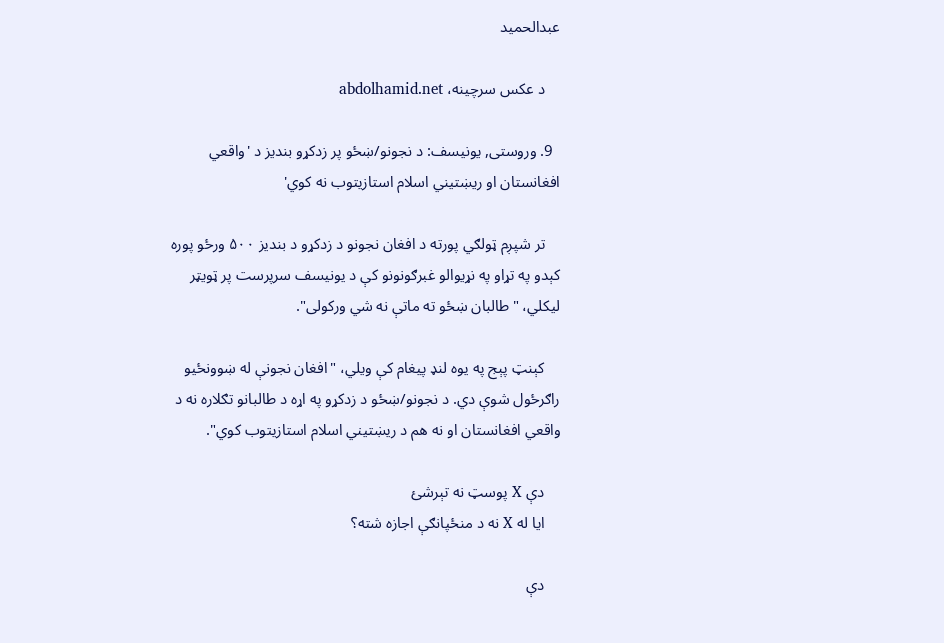عبدالحمید

    د عکس سرچینه، abdolhamid.net

  9. وروستی, یونیسف: د نجونو/ښځو پر زدکړو بندیز د 'واقعي افغانستان او ریښتیني اسلام استازیتوب نه کوي'

    تر شپږم ټولګي پورته د افغان نجونو د زدکړو د بندیز ۵۰۰ ورځو پوره کېدو په تړاو په نړیوالو غبرګونونو کې د یونیسف سرپرست پر ټویټر لیکلي، "طالبان ښځو ته ماتې نه شي ورکولی".

    کېنټ پېج په یوه لنډ پیغام کې ویلي، "افغان نجونې له ښوونځیو راګرځول شوې دي. د نجونو/ښځو د زدکړو په اړه د طالبانو تګلاره نه د واقعي افغانستان او نه هم د ریښتیني اسلام استازیتوب کوي".

    دې X پوسټ نه تېرشئ
    ایا له X نه د منځپانګې اجازه شته؟

    دې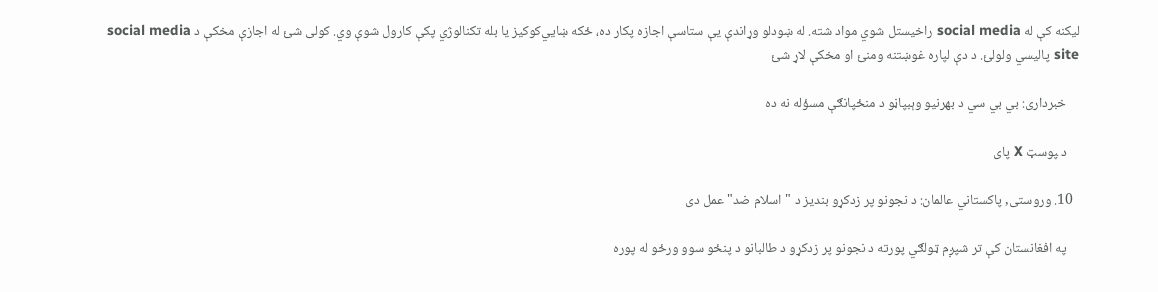لیکنه کې له social media راخیستل شوي مواد شته. له ښودلو وړاندې یې ستاسې اجازه پکار ده، ځکه ښایي‌کوکیز یا بله تکنالوژي پکې کارول شوې وي. کولی شئ له اجازې مخکې د social media site پالیسي ولولئ. د دې لپاره غوښتنه ومنئ او مخکې لاړ شئ

    خبرداری: بي بي سي د بهرنیو وېبپاڼو د منځپانګې مسؤله نه ده

    د ‍پوسټ X پای

  10. وروستی, پاکستاني عالمان: د نجونو پر زدکړو بندیز د "اسلام ضد" عمل دی

    په افغانستان کې تر شپږم ټولګي پورته د نجونو پر زدکړو د طالبانو د پنځو سوو ورځو له پوره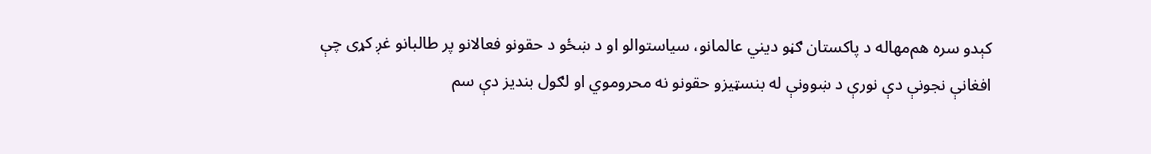کېدو سره هم‌مهاله د پاکستان ګڼو دیني عالمانو، سیاستوالو او د ښځو د حقونو فعالانو پر طالبانو غږ کړی چې افغانې نجونې دې نورې د ښوونې له بنسټیزو حقونو نه محروموي او لګول بندیز دې سم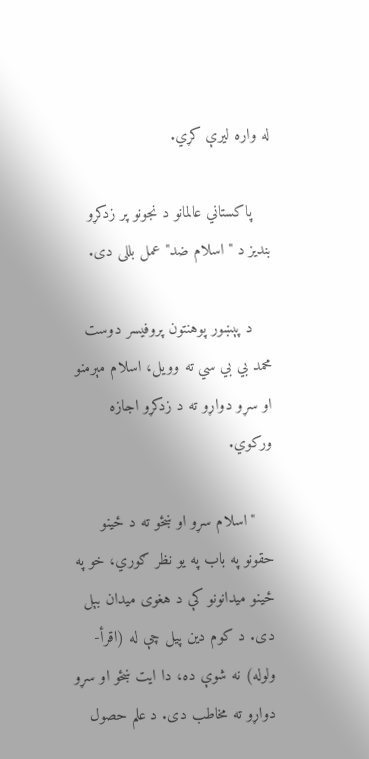له واره لیرې کړي.

    پاکستاني عالمانو د نجونو پر زدکړو بندیز د "اسلام ضد" عمل بللی دی.

    د پېښور پوهنتون پروفیسر دوست محمد بي بي سي ته وویل، اسلام مېرمنو او سړو دواړو ته د زدکړو اجازه ورکوي.

    "اسلام سړو او ښځو ته د ځینو حقونو په باب په یو نظر ګوري، خو په ځینو میدانونو کې د هغوی میدان بېل دی. د کوم دین پیل چې له (اقرأ- ولوله) نه شوې ده، دا ایت ښځو او سړو دواړو ته مخاطب دی. د علم حصول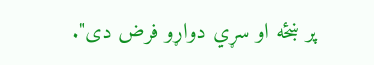پر ښځه او سړي دواړو فرض دی".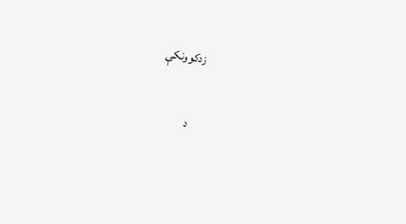زدکوونکې

    د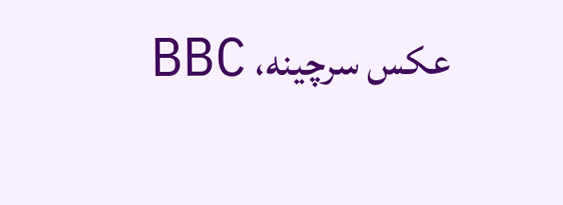عکس سرچینه، ‌‌‌BBC